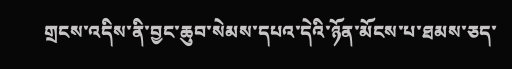གྲངས་འདིས་ནི་བྱང་ཆུབ་སེམས་དཔའ་དེའི་ཉོན་མོངས་པ་ཐམས་ཅད་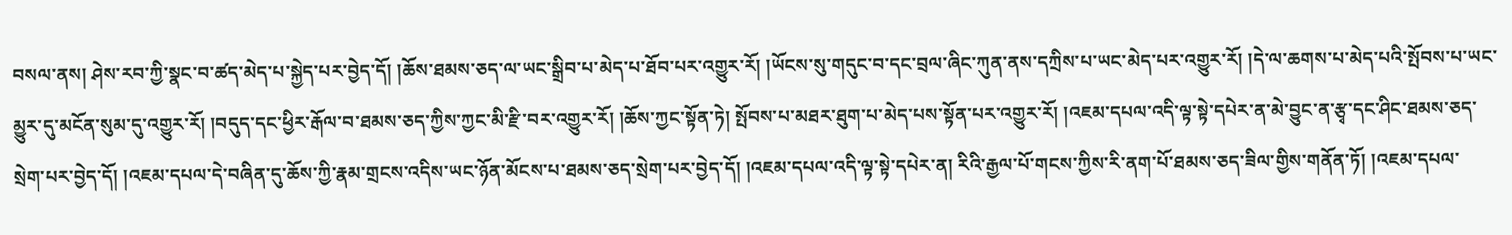བསལ་ནས། ཤེས་རབ་ཀྱི་སྣང་བ་ཚད་མེད་པ་སྐྱེད་པར་བྱེད་དོ། །ཆོས་ཐམས་ཅད་ལ་ཡང་སྒྲིབ་པ་མེད་པ་ཐོབ་པར་འགྱུར་རོ། །ཡོངས་སུ་གདུང་བ་དང་བྲལ་ཞིང་ཀུན་ནས་དཀྲིས་པ་ཡང་མེད་པར་འགྱུར་རོ། །དེ་ལ་ཆགས་པ་མེད་པའི་སྤོབས་པ་ཡང་མྱུར་དུ་མངོན་སུམ་དུ་འགྱུར་རོ། །བདུད་དང་ཕྱིར་རྒོལ་བ་ཐམས་ཅད་ཀྱིས་ཀྱང་མི་རྫི་བར་འགྱུར་རོ། །ཆོས་ཀྱང་སྟོན་ཏེ། སྤོབས་པ་མཐར་ཐུག་པ་མེད་པས་སྟོན་པར་འགྱུར་རོ། །འཇམ་དཔལ་འདི་ལྟ་སྟེ་དཔེར་ན་མེ་བྱུང་ན་རྩྭ་དང་ཤིང་ཐམས་ཅད་སྲེག་པར་བྱེད་དོ། །འཇམ་དཔལ་དེ་བཞིན་དུ་ཆོས་ཀྱི་རྣམ་གྲངས་འདིས་ཡང་ཉོན་མོངས་པ་ཐམས་ཅད་སྲེག་པར་བྱེད་དོ། །འཇམ་དཔལ་འདི་ལྟ་སྟེ་དཔེར་ན། རིའི་རྒྱལ་པོ་གངས་ཀྱིས་རི་ནག་པོ་ཐམས་ཅད་ཟིལ་གྱིས་གནོན་ཏོ། །འཇམ་དཔལ་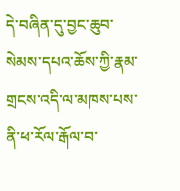དེ་བཞིན་དུ་བྱང་ཆུབ་སེམས་དཔའ་ཆོས་ཀྱི་རྣམ་གྲངས་འདི་ལ་མཁས་པས་ནི་ཕ་རོལ་རྒོལ་བ་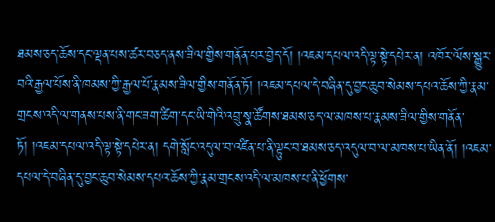ཐམས་ཅད་ཆོས་དང་ལྡན་པས་ཚར་བཅད་ནས་ཟིལ་གྱིས་གནོན་པར་བྱེད་དོ། །འཇམ་དཔལ་འདི་ལྟ་སྟེ་དཔེར་ན། འཁོར་ལོས་སྒྱུར་བའི་རྒྱལ་པོས་ནི་ཁམས་ཀྱི་རྒྱལ་པོ་རྣམས་ཟིལ་གྱིས་གནོན་ཏོ། །འཇམ་དཔལ་དེ་བཞིན་དུ་བྱང་ཆུབ་སེམས་དཔའ་ཆོས་ཀྱི་རྣམ་གྲངས་འདི་ལ་གནས་པས་ནི་གང་ཟག་ཚིག་དང་ཡི་གེའི་འབྲུ་སྣ་ཚོགས་ཐམས་ཅད་ལ་མཁས་པ་རྣམས་ཟིལ་གྱིས་གནོན་ཏོ། །འཇམ་དཔལ་འདི་ལྟ་སྟེ་དཔེར་ན། དགེ་སློང་འདུལ་བ་འཛིན་པ་ནི་ལྟུང་བ་ཐམས་ཅད་འདུལ་བ་ལ་མཁས་པ་ཡིན་ནོ། །འཇམ་དཔལ་དེ་བཞིན་དུ་བྱང་ཆུབ་སེམས་དཔའ་ཆོས་ཀྱི་རྣམ་གྲངས་འདི་ལ་མཁས་པ་ནི་ཕྱོགས་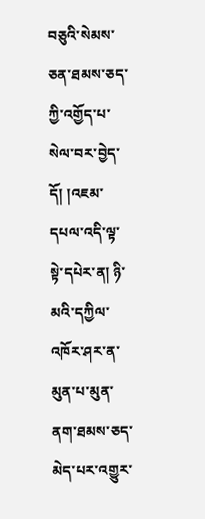བཅུའི་སེམས་ཅན་ཐམས་ཅད་ཀྱི་འགྱོད་པ་སེལ་བར་བྱེད་དོ། །འཇམ་དཔལ་འདི་ལྟ་སྟེ་དཔེར་ན། ཉི་མའི་དཀྱིལ་འཁོར་ཤར་ན་མུན་པ་མུན་ནག་ཐམས་ཅད་མེད་པར་འགྱུར་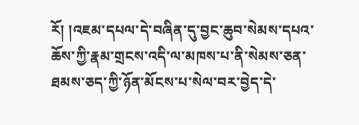རོ། །འཇམ་དཔལ་དེ་བཞིན་དུ་བྱང་ཆུབ་སེམས་དཔའ་ཆོས་ཀྱི་རྣམ་གྲངས་འདི་ལ་མཁས་པ་ནི་སེམས་ཅན་ཐམས་ཅད་ཀྱི་ཉོན་མོངས་པ་སེལ་བར་བྱེད་དེ་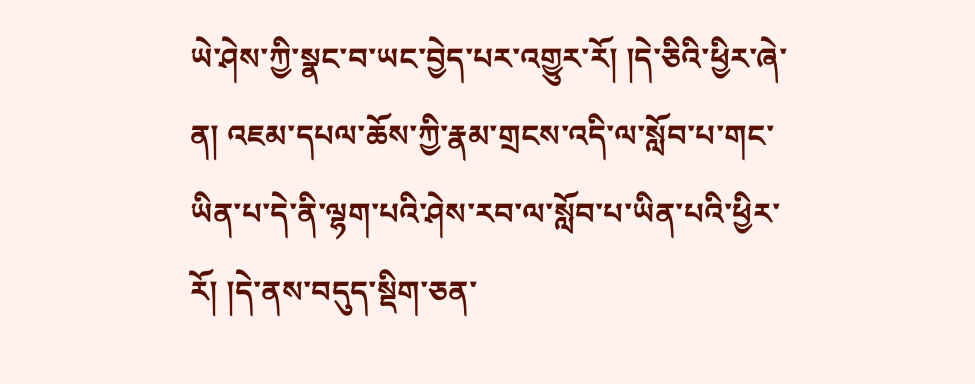ཡེ་ཤེས་ཀྱི་སྣང་བ་ཡང་བྱེད་པར་འགྱུར་རོ། །དེ་ཅིའི་ཕྱིར་ཞེ་ན། འཇམ་དཔལ་ཆོས་ཀྱི་རྣམ་གྲངས་འདི་ལ་སློབ་པ་གང་ཡིན་པ་དེ་ནི་ལྷག་པའི་ཤེས་རབ་ལ་སློབ་པ་ཡིན་པའི་ཕྱིར་རོ། །དེ་ནས་བདུད་སྡིག་ཅན་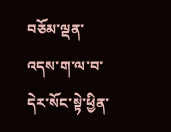བཅོམ་ལྡན་འདས་ག་ལ་བ་དེར་སོང་སྟེ་ཕྱིན་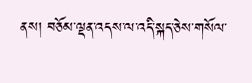ནས། བཅོམ་ལྡན་འདས་ལ་འདི་སྐད་ཅེས་གསོལ་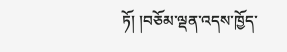ཏོ། །བཅོམ་ལྡན་འདས་ཁྱོད་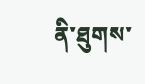ནི་ཐུགས་